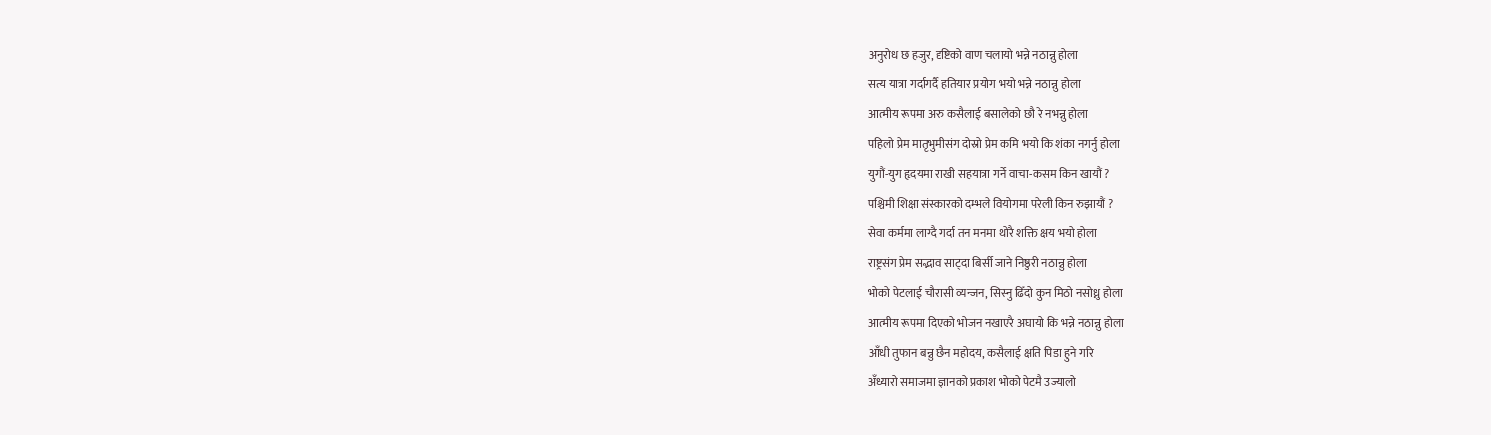अनुरोध छ हजुर, दृष्टिको वाण चलायो भन्ने नठान्नु होला
सत्य यात्रा गर्दागर्दै हतियार प्रयोग भयो भन्ने नठान्नु होला
आत्मीय रूपमा अरु कसैलाई बसालेको छौ रे नभन्नु होला
पहिलो प्रेम मातृभुमीसंग दोस्रो प्रेम कमि भयो कि शंका नगर्नु होला
युगौं-युग हृदयमा राखी सहयात्रा गर्ने वाचा-कसम किन खायौं ?
पश्चिमी शिक्षा संस्कारको दम्भले वियोगमा परेली किन रुझायौं ?
सेवा कर्ममा लाग्दै गर्दा तन मनमा थोरै शक्ति क्षय भयो होला
राष्ट्रसंग प्रेम सद्भाव साट्दा बिर्सी जाने निष्ठुरी नठान्नु होला
भोको पेटलाई चौरासी व्यन्जन, सिस्नु ढिँदो कुन मिठो नसोध्नु होला
आत्मीय रूपमा दिएको भोजन नखाएरै अघायो कि भन्ने नठान्नु होला
आँधी तुफान बन्नु छैन महोदय, कसैलाई क्षति पिडा हुने गरि
अँध्यारो समाजमा ज्ञानको प्रकाश भोको पेटमै उज्यालो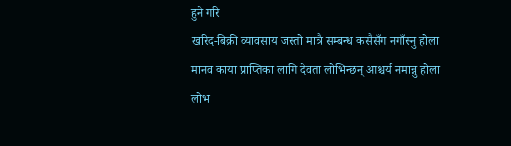हुने गरि
खरिद-बिक्री व्यावसाय जस्तो मात्रै सम्बन्ध कसैसँग नगाँस्नु होला
मानव काया प्राप्तिका लागि देवता लोभिन्छन् आश्चर्य नमान्नु होला
लोभ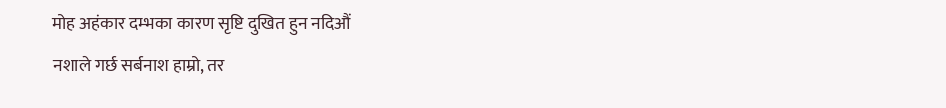मोह अहंकार दम्भका कारण सृष्टि दुखित हुन नदिऔं
नशाले गर्छ सर्बनाश हाम्रो, तर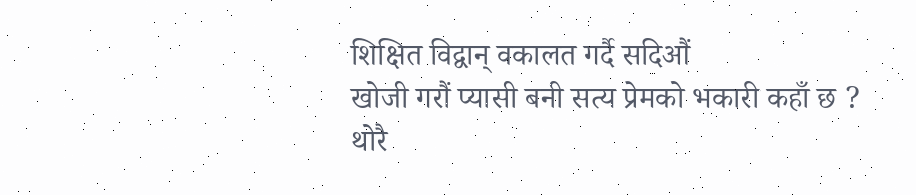शिक्षित विद्वान् वकालत गर्दै सदिऔं
खोजी गरौं प्यासी बनी सत्य प्रेमको भकारी कहाँ छ ?
थोरै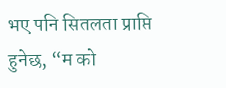भए पनि सितलता प्राप्ति हुनेछ, “म को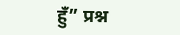हुँ” प्रश्न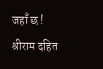जहाँ छ !
श्रीराम दहित